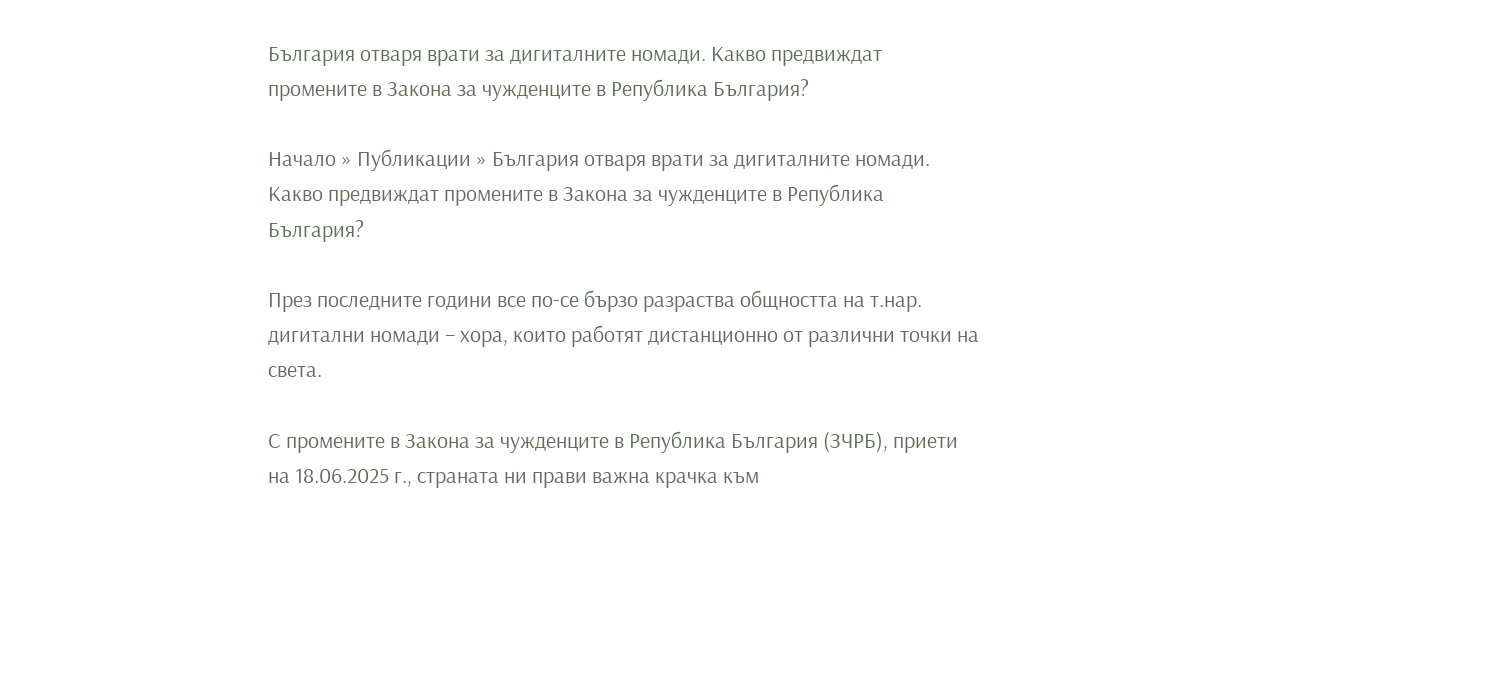България отваря врати за дигиталните номади. Какво предвиждат промените в Закона за чужденците в Република България?

Начало » Публикации » България отваря врати за дигиталните номади. Какво предвиждат промените в Закона за чужденците в Република България?

През последните години все по-се бързо разраства общността на т.нар. дигитални номади – хора, които работят дистанционно от различни точки на света.

С промените в Закона за чужденците в Република България (ЗЧРБ), приети на 18.06.2025 г., страната ни прави важна крачка към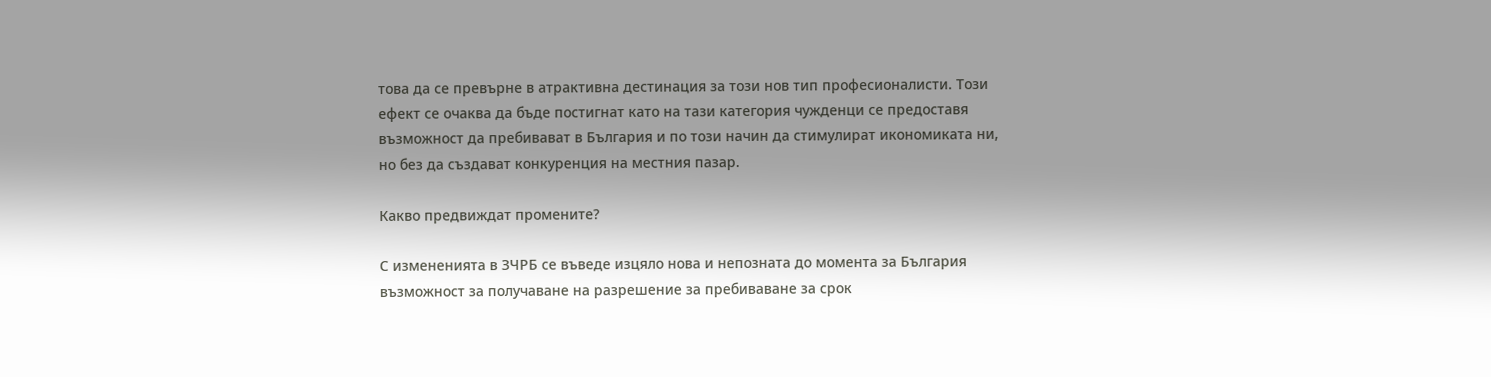това да се превърне в атрактивна дестинация за този нов тип професионалисти. Този ефект се очаква да бъде постигнат като на тази категория чужденци се предоставя възможност да пребивават в България и по този начин да стимулират икономиката ни, но без да създават конкуренция на местния пазар.

Какво предвиждат промените?

С измененията в ЗЧРБ се въведе изцяло нова и непозната до момента за България възможност за получаване на разрешение за пребиваване за срок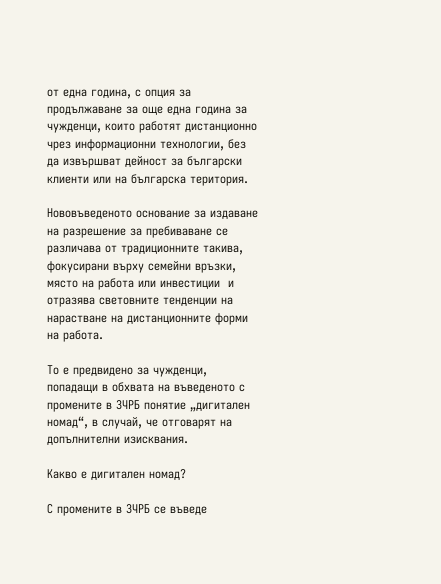от една година, с опция за продължаване за още една година за чужденци, които работят дистанционно чрез информационни технологии, без да извършват дейност за български клиенти или на българска територия.

Нововъведеното основание за издаване на разрешение за пребиваване се различава от традиционните такива, фокусирани върху семейни връзки, място на работа или инвестиции  и отразява световните тенденции на нарастване на дистанционните форми на работа.

То е предвидено за чужденци, попадащи в обхвата на въведеното с промените в ЗЧРБ понятие „дигитален номад“, в случай, че отговарят на допълнителни изисквания.

Какво е дигитален номад?

С промените в ЗЧРБ се въведе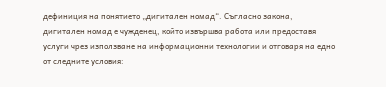дефиниция на понятието „дигитален номад“. Съгласно закона, дигитален номад е чужденец, който извършва работа или предоставя услуги чрез използване на информационни технологии и отговаря на едно от следните условия: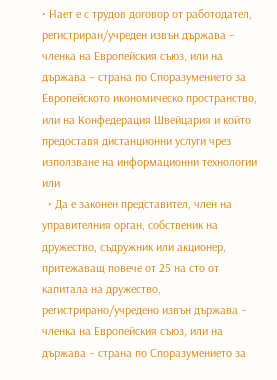• Нает е с трудов договор от работодател, регистриран/учреден извън държава – членка на Европейския съюз, или на държава – страна по Споразумението за Европейското икономическо пространство, или на Конфедерация Швейцария и който предоставя дистанционни услуги чрез използване на информационни технологии или
  • Да е законен представител, член на управителния орган, собственик на дружество, съдружник или акционер, притежаващ повече от 25 на сто от капитала на дружество, регистрирано/учредено извън държава – членка на Европейския съюз, или на държава – страна по Споразумението за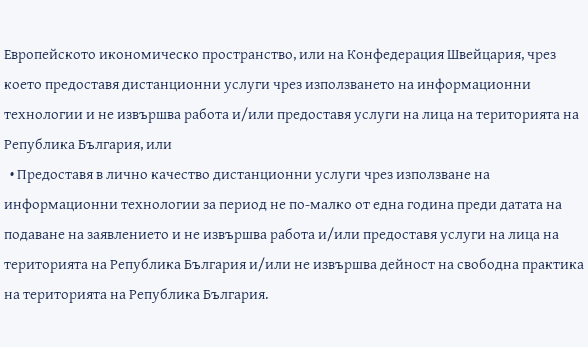Европейското икономическо пространство, или на Конфедерация Швейцария, чрез което предоставя дистанционни услуги чрез използването на информационни технологии и не извършва работа и/или предоставя услуги на лица на територията на Република България, или
  • Предоставя в лично качество дистанционни услуги чрез използване на информационни технологии за период не по-малко от една година преди датата на подаване на заявлението и не извършва работа и/или предоставя услуги на лица на територията на Република България и/или не извършва дейност на свободна практика на територията на Република България.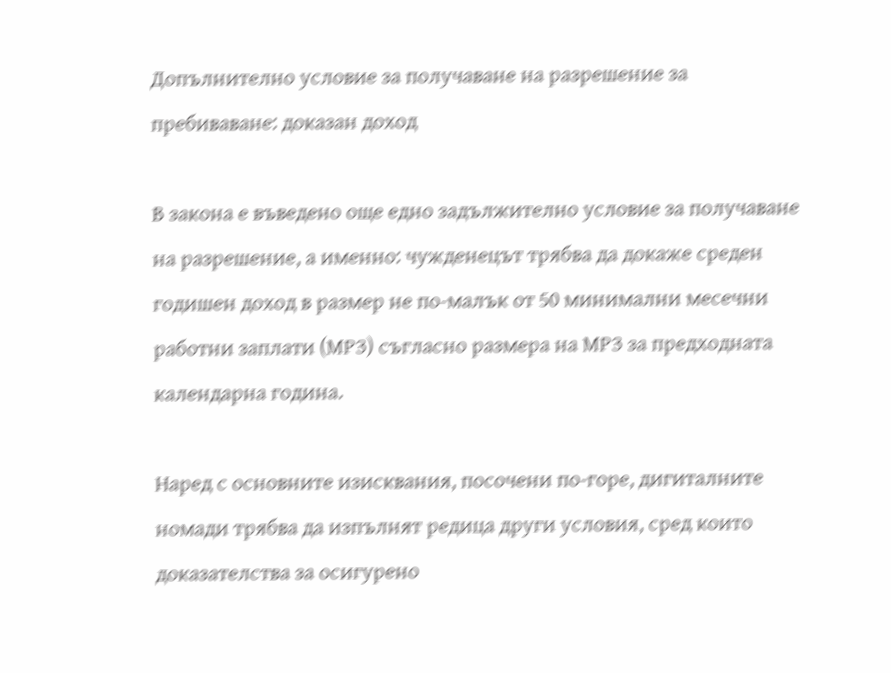Допълнително условие за получаване на разрешение за пребиваване: доказан доход

В закона е въведено още едно задължително условие за получаване на разрешение, а именно: чужденецът трябва да докаже среден годишен доход в размер не по-малък от 50 минимални месечни работни заплати (МРЗ) съгласно размера на МРЗ за предходната календарна година.

Наред с основните изисквания, посочени по-горе, дигиталните номади трябва да изпълнят редица други условия, сред които доказателства за осигурено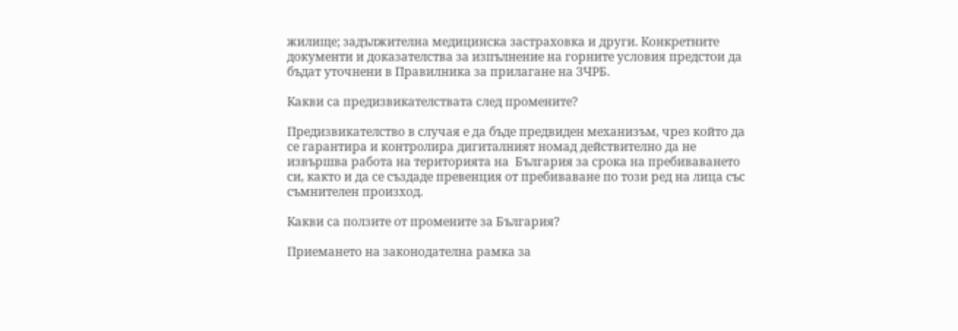жилище; задължителна медицинска застраховка и други. Конкретните документи и доказателства за изпълнение на горните условия предстои да бъдат уточнени в Правилника за прилагане на ЗЧРБ.

Какви са предизвикателствата след промените?

Предизвикателство в случая е да бъде предвиден механизъм, чрез който да се гарантира и контролира дигиталният номад действително да не извършва работа на територията на  България за срока на пребиваването си, както и да се създаде превенция от пребиваване по този ред на лица със съмнителен произход.

Какви са ползите от промените за България?

Приемането на законодателна рамка за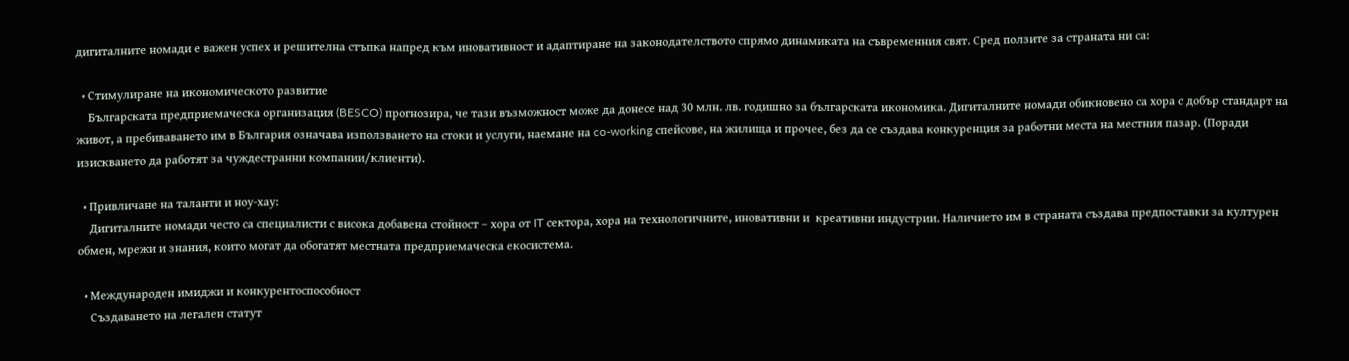дигиталните номади е важен успех и решителна стъпка напред към иновативност и адаптиране на законодателството спрямо динамиката на съвременния свят. Сред ползите за страната ни са:

  • Стимулиране на икономическото развитие
    Българската предприемаческа организация (BESCO) прогнозира, че тази възможност може да донесе над 30 млн. лв. годишно за българската икономика. Дигиталните номади обикновено са хора с добър стандарт на живот, а пребиваването им в България означава използването на стоки и услуги, наемане на co-working спейсове, на жилища и прочее, без да се създава конкуренция за работни места на местния пазар. (Поради изискването да работят за чуждестранни компании/клиенти).

  • Привличане на таланти и ноу-хау:
    Дигиталните номади често са специалисти с висока добавена стойност – хора от IT сектора, хора на технологичните, иновативни и  креативни индустрии. Наличието им в страната създава предпоставки за културен обмен, мрежи и знания, които могат да обогатят местната предприемаческа екосистема.

  • Международен имиджи и конкурентоспособност
    Създаването на легален статут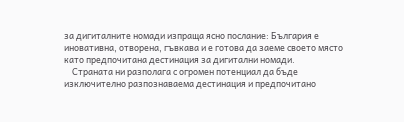за дигиталните номади изпраща ясно послание: България е иновативна, отворена, гъвкава и е готова да заеме своето място като предпочитана дестинация за дигитални номади.
    Страната ни разполага с огромен потенциал да бъде изключително разпознаваема дестинация и предпочитано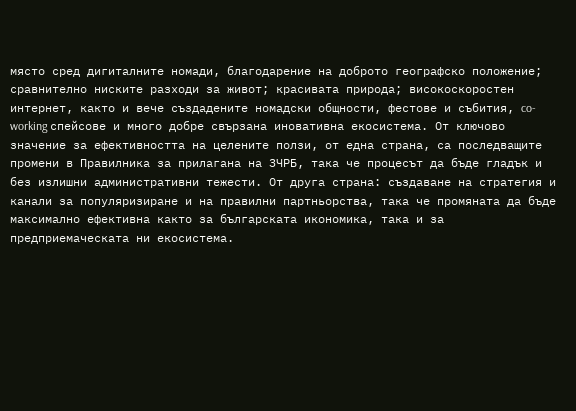място сред дигиталните номади, благодарение на доброто географско положение; сравнително ниските разходи за живот; красивата природа; високоскоростен интернет, както и вече създадените номадски общности, фестове и събития, co-working спейсове и много добре свързана иновативна екосистема. От ключово значение за ефективността на целените ползи, от една страна, са последващите промени в Правилника за прилагана на ЗЧРБ, така че процесът да бъде гладък и без излишни административни тежести. От друга страна: създаване на стратегия и канали за популяризиране и на правилни партньорства, така че промяната да бъде максимално ефективна както за българската икономика, така и за предприемаческата ни екосистема.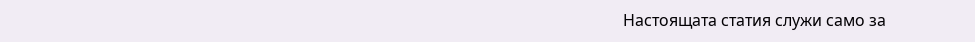Настоящата статия служи само за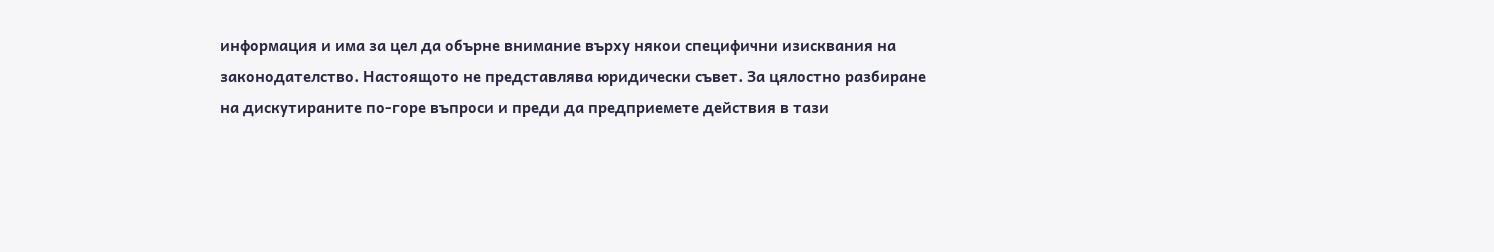информация и има за цел да обърне внимание върху някои специфични изисквания на законодателство. Настоящото не представлява юридически съвет. За цялостно разбиране на дискутираните по-горе въпроси и преди да предприемете действия в тази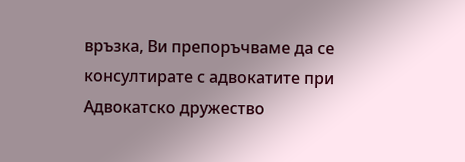връзка, Ви препоръчваме да се консултирате с адвокатите при Адвокатско дружество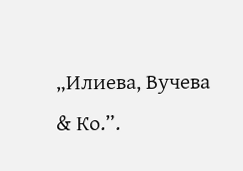„Илиева, Вучева & Ко.”.